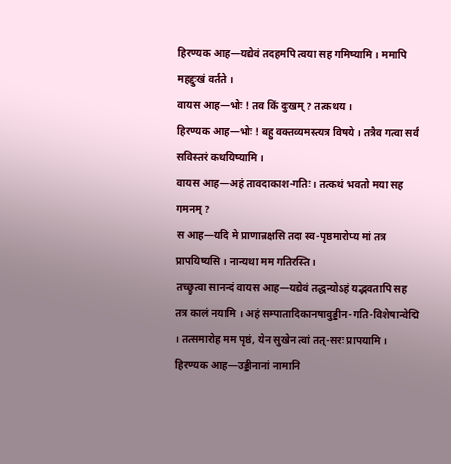हिरण्यक आह—यद्येवं तदहमपि त्वया सह गमिष्यामि । ममापि महद्दुःखं वर्तते ।
वायस आह—भोः ! तव किं दुःखम् ? तत्कथय ।
हिरण्यक आह—भोः ! बहु वक्तव्यमस्त्यत्र विषये । तत्रैव गत्वा सर्वं सविस्तरं कथयिष्यामि ।
वायस आह—अहं तावदाकाश-गतिः । तत्कथं भवतो मया सह गमनम् ?
स आह—यदि मे प्राणान्रक्षसि तदा स्व-पृष्ठमारोप्य मां तत्र प्रापयिष्यसि । नान्यथा मम गतिरस्ति ।
तच्छ्रुत्वा सानन्दं वायस आह—यद्येवं तद्धन्योऽहं यद्भवतापि सह तत्र कालं नयामि । अहं सम्पातादिकानषावुड्डीन-गति-विशेषान्वेद्मि । तत्समारोह मम पृष्ठं, येन सुखेन त्वां तत्-सरः प्रापयामि ।
हिरण्यक आह—उड्डीनानां नामानि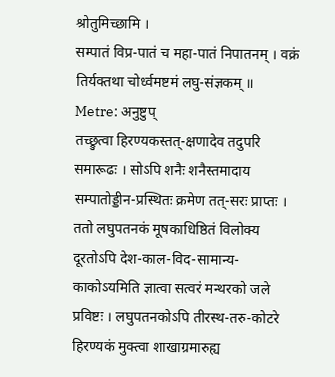श्रोतुमिच्छामि ।
सम्पातं विप्र-पातं च महा-पातं निपातनम् । वक्रं तिर्यक्तथा चोर्ध्वमष्टमं लघु-संज्ञकम् ॥
Metre: अनुष्टुप्
तच्छ्रुत्वा हिरण्यकस्तत्-क्षणादेव तदुपरि समारूढः । सोऽपि शनैः शनैस्तमादाय सम्पातोड्डीन-प्रस्थितः क्रमेण तत्-सरः प्राप्तः । ततो लघुपतनकं मूषकाधिष्ठितं विलोक्य दूरतोऽपि देश-काल-विद-सामान्य-काकोऽयमिति ज्ञात्वा सत्वरं मन्थरको जले प्रविष्टः । लघुपतनकोऽपि तीरस्थ-तरु-कोटरे हिरण्यकं मुक्त्वा शाखाग्रमारुह्य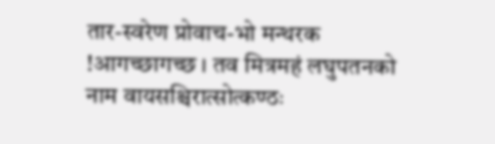तार-स्वरेण प्रोवाच-भो मन्थरक !आगच्छागच्छ । तव मित्रमहं लघुपतनको नाम वायसश्चिरात्सोत्कण्ठः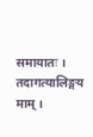समायातः । तदागत्यालिङ्गय माम् ।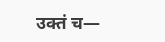उक्तं च—